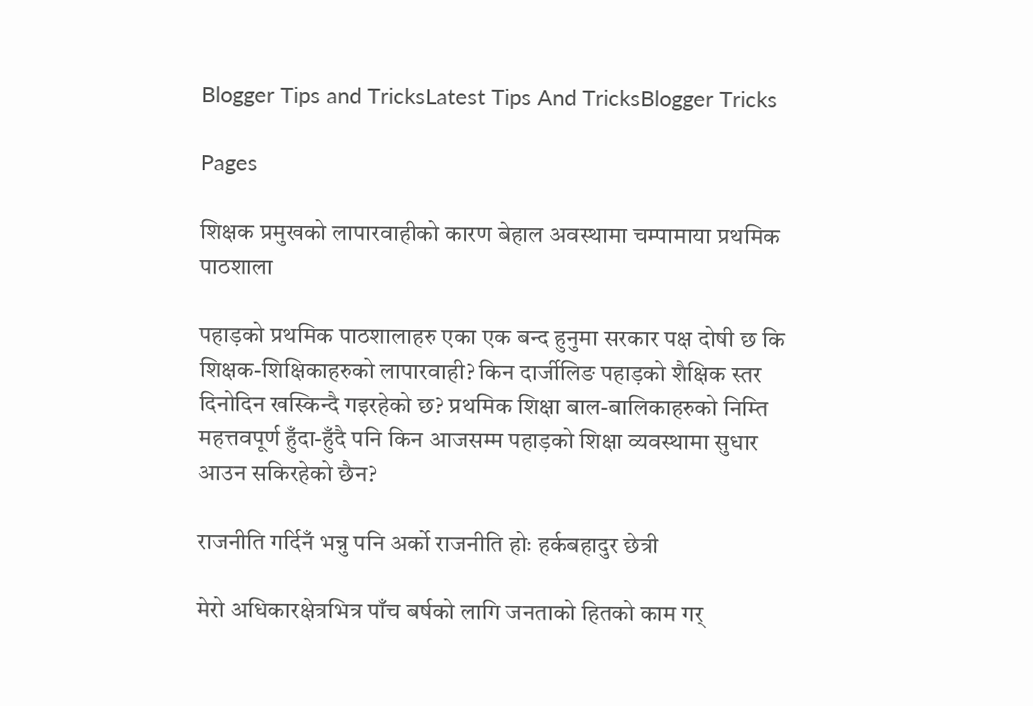Blogger Tips and TricksLatest Tips And TricksBlogger Tricks

Pages

शिक्षक प्रमुखको लापारवाहीको कारण बेहाल अवस्थामा चम्पामाया प्रथमिक पाठशाला

पहाड़को प्रथमिक पाठशालाहरु एका एक बन्द हुनुमा सरकार पक्ष दोषी छ कि शिक्षक-शिक्षिकाहरुको लापारवाही? किन दार्जीलिङ पहाड़को शैक्षिक स्तर दिनोदिन खस्किन्दै गइरहेको छ? प्रथमिक शिक्षा बाल-बालिकाहरुको निम्ति महत्तवपूर्ण हुँदा-हुँदै पनि किन आजसम्म पहाड़को शिक्षा व्यवस्थामा सुधार आउन सकिरहेको छैन?

राजनीति गर्दिनँ भन्नु पनि अर्को राजनीति होः हर्कबहादुर छेत्री

मेरो अधिकारक्षेत्रभित्र पाँच बर्षको लागि जनताको हितको काम गर्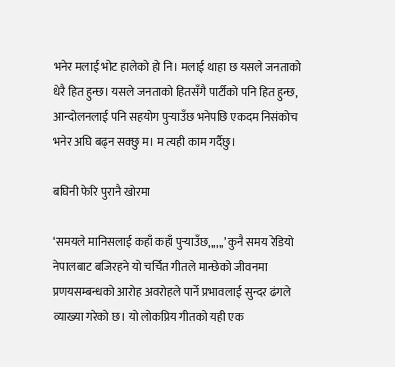भनेर मलाई भोट हालेको हो नि। मलाई थाहा छ यसले जनताको धेरै हित हुन्छ। यसले जनताको हितसँगै पार्टीको पनि हित हुन्छ, आन्दोलनलाई पनि सहयोग पुर्‍याउँछ भनेपछि एकदम निसंकोच भनेर अघि बढ्न सक्छु म। म त्यही काम गर्दैछु।

बघिनी फेरि पुरानै खोरमा

‘समयले मानिसलाई कहाँ कहाँ पुर्‍याउँछ,,,,,,’ कुनै समय रेडियो नेपालबाट बजिरहने यो चर्चित गीतले मान्छेको जीवनमा प्रणयसम्बन्धको आरोह अवरोहले पार्ने प्रभावलाई सुन्दर ढंगले व्याख्या गरेको छ। यो लोकप्रिय गीतको यही एक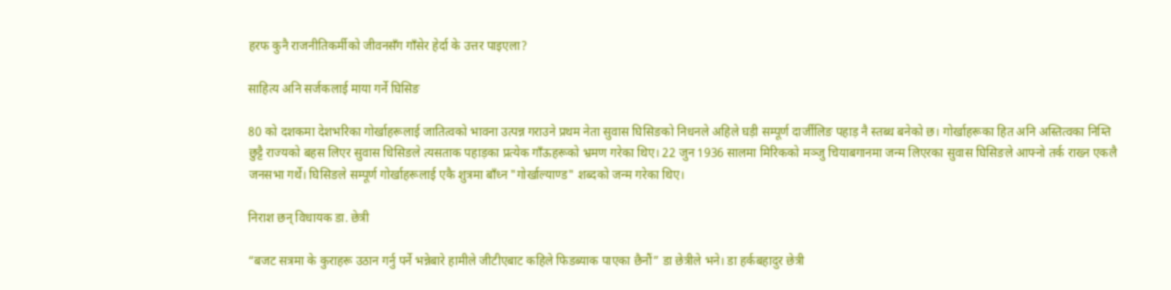हरफ कुनै राजनीतिकर्मीको जीवनसँग गाँसेर हेर्दा के उत्तर पाइएला?

साहित्य अनि सर्जकलाई माया गर्ने घिसिङ

80 को दशकमा देशभरिका गोर्खाहरूलाई जातित्वको भावना उत्पन्न गराउने प्रथम नेता सुवास घिसिङको निधनले अहिले घड़ी सम्पूर्ण दार्जीलिङ पहाड़ नै स्तब्ध बनेको छ। गोर्खाहरूका हित अनि अस्तित्वका निम्ति छुट्टै राज्यको बहस लिएर सुवास धिसिङले त्यसताक पहाड़का प्रत्येक गाँऊहरूको भ्रमण गरेका थिए। 22 जुन 1936 सालमा मिरिकको मञ्जु चियाबगानमा जन्म लिएरका सुवास घिसिङले आफ्नो तर्क राख्न एकलै जनसभा गर्थे। घिसिङले सम्पूर्ण गोर्खाहरूलाई एकै शुत्रमा बाँध्न "गोर्खाल्याण्ड" शब्दको जन्म गरेका थिए।

निराश छन् विधायक डा. छेत्री

“बजट सत्रमा के कुराहरू उठान गर्नु पर्ने भन्नेबारे हामीले जीटीएबाट कहिले फिडब्याक पाएका छैनौं” डा छेत्रीले भने। डा हर्कबहादुर छेत्री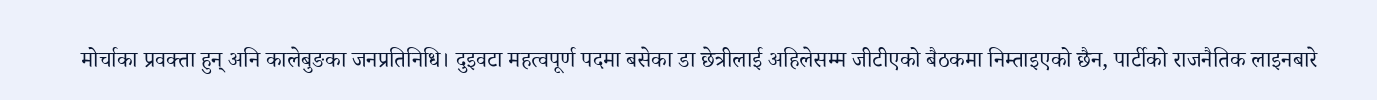मोर्चाका प्रवक्ता हुन् अनि कालेबुङका जनप्रतिनिधि। दुइवटा महत्वपूर्ण पदमा बसेका डा छेत्रीलाई अहिलेसम्म जीटीएको बैठकमा निम्ताइएको छैन, पार्टीको राजनैतिक लाइनबारे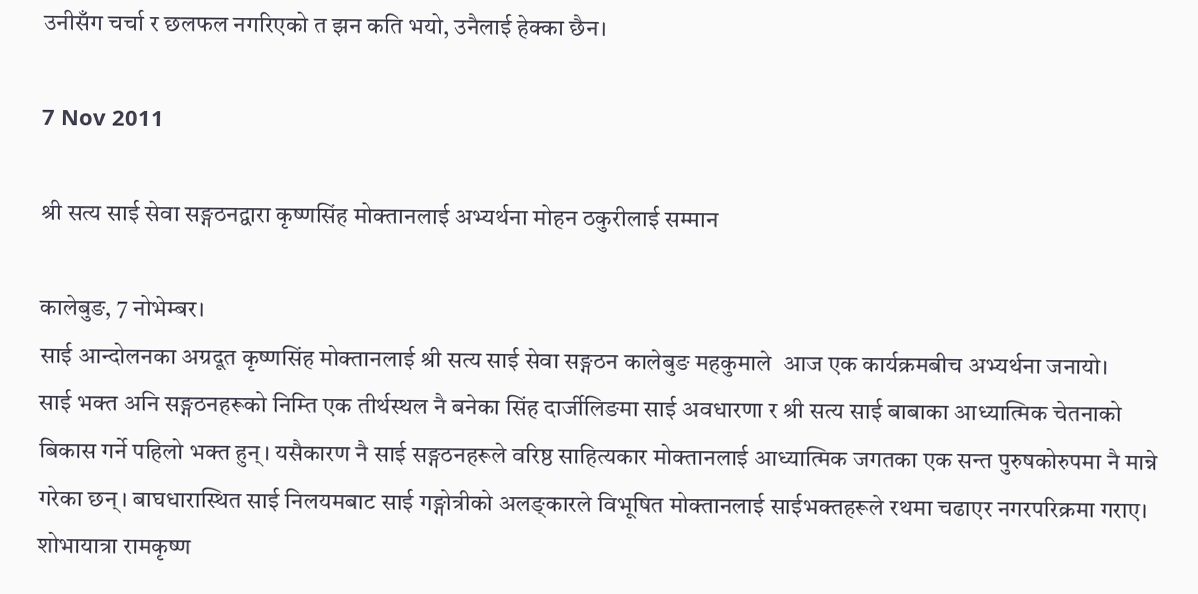उनीसँग चर्चा र छलफल नगरिएको त झन कति भयो, उनैलाई हेक्का छैन।

7 Nov 2011

श्री सत्य साई सेवा सङ्गठनद्वारा कृष्णसिंह मोक्तानलाई अभ्यर्थना मोहन ठकुरीलाई सम्मान

कालेबुङ, 7 नोभेम्बर।
साई आन्दोलनका अग्रदूत कृष्णसिंह मोक्तानलाई श्री सत्य साई सेवा सङ्गठन कालेबुङ महकुमाले  आज एक कार्यक्रमबीच अभ्यर्थना जनायो।
साई भक्त अनि सङ्गठनहरूको निम्ति एक तीर्थस्थल नै बनेका सिंह दार्जीलिङमा साई अवधारणा र श्री सत्य साई बाबाका आध्यात्मिक चेतनाको बिकास गर्ने पहिलो भक्त हुन्‌। यसैकारण नै साई सङ्गठनहरूले वरिष्ठ साहित्यकार मोक्तानलाई आध्यात्मिक जगतका एक सन्त पुरुषकोरुपमा नै मान्ने गरेका छन्‌। बाघधारास्थित साई निलयमबाट साई गङ्गोत्रीको अलङ्‌कारले विभूषित मोक्तानलाई साईभक्तहरूले रथमा चढाएर नगरपरिक्रमा गराए। शोभायात्रा रामकृष्ण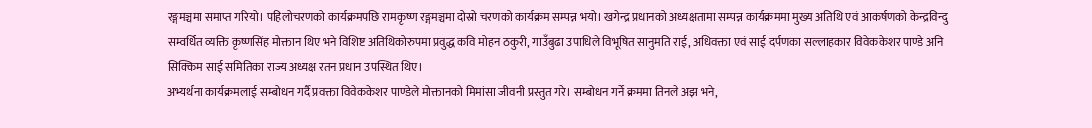रङ्गमञ्चमा समाप्त गरियो। पहिलोचरणको कार्यक्रमपछि रामकृष्ण रङ्गमञ्चमा दोस्रो चरणको कार्यक्रम सम्पन्न भयो। खगेन्द्र प्रधानको अध्यक्षतामा सम्पन्न कार्यक्रममा मुख्य अतिथि एवं आकर्षणको केन्द्रविन्दु सम्वर्धित व्यक्ति कृष्णसिंह मोक्तान थिए भने विशिष्ट अतिथिकोरुपमा प्रवुद्ध कवि मोहन ठकुरी, गाउँबुढा उपाधिले विभूषित सानुमति राई, अधिवक्ता एवं साई दर्पणका सल्लाहकार विवेककेशर पाण्डे अनि सिक्किम साई समितिका राज्य अध्यक्ष रतन प्रधान उपस्थित थिए।
अभ्यर्थना कार्यक्रमलाई सम्बोधन गर्दै प्रवक्ता विवेककेशर पाण्डेले मोक्तानको मिमांसा जीवनी प्रस्तुत गरे। सम्बोधन गर्ने क्रममा तिनले अझ भने,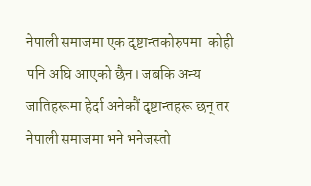नेपाली समाजमा एक दृष्टान्तकोरुपमा  कोही पनि अघि आएको छैन। जबकि अन्य जातिहरूमा हेर्दा अनेकौं दृष्टान्तहरू छन्‌ तर नेपाली समाजमा भने भनेजस्तो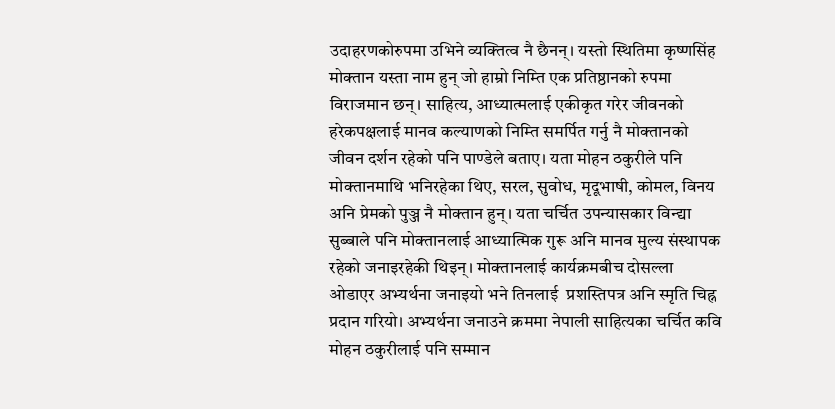उदाहरणकोरुपमा उभिने व्यक्तित्व नै छैनन्‌। यस्तो स्थितिमा कृष्णसिंह मोक्तान यस्ता नाम हुन्‌ जो हाम्रो निम्ति एक प्रतिष्ठानको रुपमा विराजमान छन्‌। साहित्य, आध्यात्मलाई एकीकृत गरेर जीवनको हरेकपक्षलाई मानव कल्याणको निम्ति समर्पित गर्नु नै मोक्तानको जीवन दर्शन रहेको पनि पाण्डेले बताए। यता मोहन ठकुरीले पनि मोक्तानमाथि भनिरहेका थिए, सरल, सुवोध, मृदूभाषी, कोमल, विनय अनि प्रेमको पुञ्ज नै मोक्तान हुन्‌। यता चर्चित उपन्यासकार विन्द्या सुब्बाले पनि मोक्तानलाई आध्यात्मिक गुरू अनि मानव मुल्य संस्थापक रहेको जनाइरहेकी थिइन्‌। मोक्तानलाई कार्यक्रमबीच दोसल्ला ओडाएर अभ्यर्थना जनाइयो भने तिनलाई  प्रशस्तिपत्र अनि स्मृति चिह्न प्रदान गरियो। अभ्यर्थना जनाउने क्रममा नेपाली साहित्यका चर्चित कवि मोहन ठकुरीलाई पनि सम्मान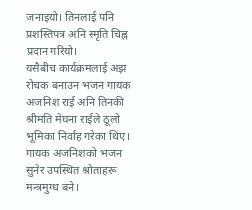जनाइयो। तिनलाई पनि प्रशस्तिपत्र अनि स्मृति चिह्न प्रदान गरियो।
यसैबीच कार्यक्रमलाई अझ रोचक बनाउन भजन गायक अजनिश राई अनि तिनकी श्रीमति मेघना राईले ठूलो भूमिका निर्वाह गरेका थिए। गायक अजनिशको भजन सुनेर उपस्थित श्रोताहरू मन्त्रमुग्ध बने।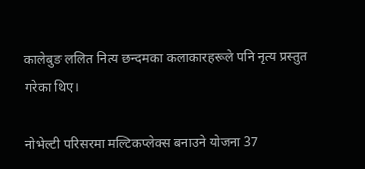कालेबुङ ललित नित्य छन्दमका कलाकारहरूले पनि नृत्य प्रस्तुत गरेका थिए।

नोभेल्टी परिसरमा मल्टिकप्लेक्स बनाउने योजना 37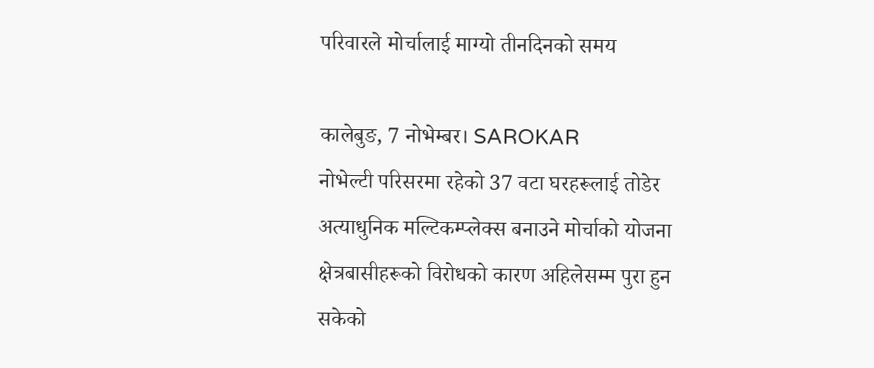परिवारले मोर्चालाई माग्यो तीनदिनको समय

कालेबुङ, 7 नोभेम्बर। SAROKAR
नोभेल्टी परिसरमा रहेको 37 वटा घरहरूलाई तोडेर अत्याधुनिक मल्टिकम्प्लेक्स बनाउने मोर्चाको योजना क्षेत्रबासीहरूको विरोधको कारण अहिलेसम्म पुरा हुन सकेको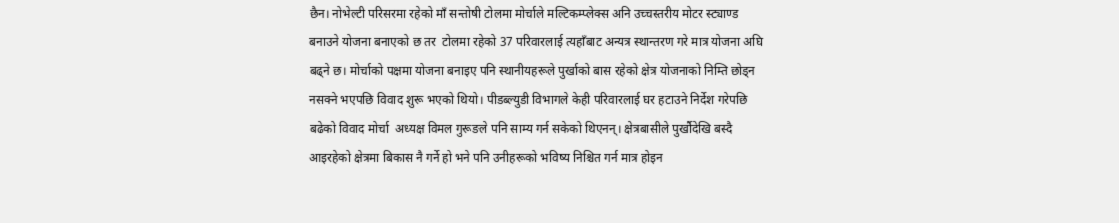छैन। नोभेल्टी परिसरमा रहेको मॉं सन्तोषी टोलमा मोर्चाले मल्टिकम्प्लेक्स अनि उच्चस्तरीय मोटर स्ट्याण्ड बनाउने योजना बनाएको छ तर  टोलमा रहेको 37 परिवारलाई त्यहॉंबाट अन्यत्र स्थान्तरण गरे मात्र योजना अघि बढ्‌ने छ। मोर्चाको पक्षमा योजना बनाइए पनि स्थानीयहरूले पुर्खाको बास रहेको क्षेत्र योजनाको निम्ति छोड्‌न नसक्ने भएपछि विवाद शुरू भएको थियो। पीडब्ल्युडी विभागले केही परिवारलाई घर हटाउने निर्देश गरेपछि बढेको विवाद मोर्चा  अध्यक्ष विमल गुरूङले पनि साम्य गर्न सकेको थिएनन्‌। क्षेत्रबासीले पुर्खौदेखि बस्दै आइरहेको क्षेत्रमा बिकास नै गर्ने हो भने पनि उनीहरूको भविष्य निश्चित गर्न मात्र होइन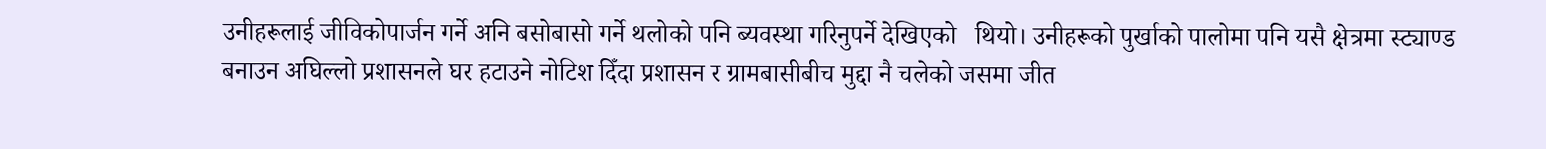उनीहरूलाई जीविकोपार्जन गर्ने अनि बसोबासो गर्ने थलोको पनि ब्यवस्था गरिनुपर्ने देखिएको   थियो। उनीहरूको पुर्खाको पालोमा पनि यसै क्षेत्रमा स्ट्याण्ड बनाउन अघिल्लो प्रशासनले घर हटाउने नोटिश दिँदा प्रशासन र ग्रामबासीबीच मुद्दा नै चलेको जसमा जीत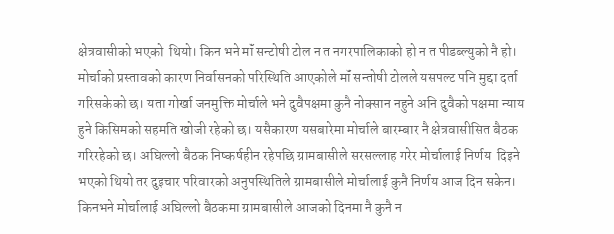क्षेत्रवासीको भएको  थियो। किन भने मॉं सन्टोषी टोल न त नगरपालिकाको हो न त पीडब्ल्युको नै हो। मोर्चाको प्रस्तावको कारण निर्वासनको परिस्थिति आएकोले मॉं सन्तोषी टोलले यसपल्ट पनि मुद्दा दर्ता गरिसकेको छ। यता गोर्खा जनमुक्ति मोर्चाले भने दुवैपक्षमा कुनै नोक्सान नहुने अनि दुवैको पक्षमा न्याय हुने किसिमको सहमति खोजी रहेको छ। यसैकारण यसबारेमा मोर्चाले बारम्बार नै क्षेत्रवासीसित बैठक गरिरहेको छ। अघिल्लो बैठक निष्कर्षहीन रहेपछि ग्रामबासीले सरसल्लाह गरेर मोर्चालाई निर्णय  दिइने भएको थियो तर दुइचार परिवारको अनुपस्थितिले ग्रामबासीले मोर्चालाई कुनै निर्णय आज दिन सकेन। किनभने मोर्चालाई अघिल्लो बैठकमा ग्रामबासीले आजको दिनमा नै कुनै न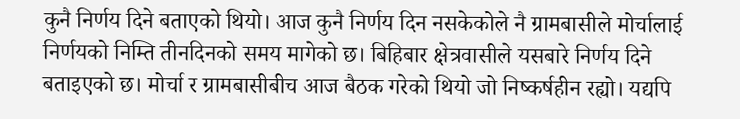कुनै निर्णय दिने बताएको थियो। आज कुनै निर्णय दिन नसकेकोले नै ग्रामबासीले मोर्चालाई निर्णयको निम्ति तीनदिनको समय मागेको छ। बिहिबार क्षेत्रवासीले यसबारे निर्णय दिने बताइएको छ। मोर्चा र ग्रामबासीबीच आज बैठक गरेको थियो जो निष्कर्षहीन रह्यो। यद्यपि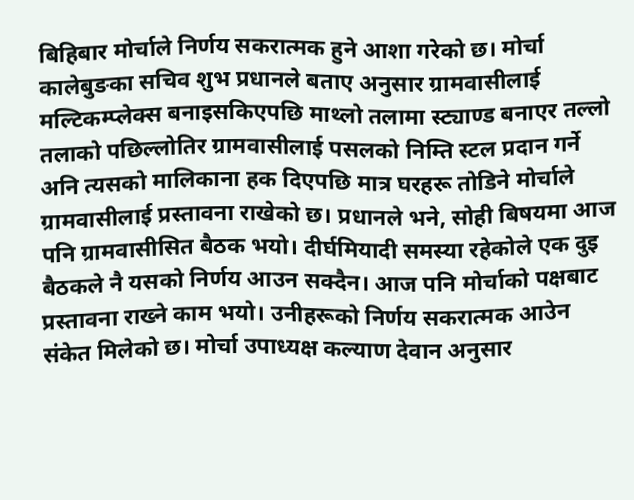बिहिबार मोर्चाले निर्णय सकरात्मक हुने आशा गरेको छ। मोर्चा कालेबुङका सचिव शुभ प्रधानले बताए अनुसार ग्रामवासीलाई मल्टिकम्प्लेक्स बनाइसकिएपछि माथ्लो तलामा स्ट्याण्ड बनाएर तल्लो तलाको पछिल्लोतिर ग्रामवासीलाई पसलको निम्ति स्टल प्रदान गर्ने अनि त्यसको मालिकाना हक दिएपछि मात्र घरहरू तोडिने मोर्चाले ग्रामवासीलाई प्रस्तावना राखेको छ। प्रधानले भने, सोही बिषयमा आज पनि ग्रामवासीसित बैठक भयो। दीर्घमियादी समस्या रहेकोले एक दुइ बैठकले नै यसको निर्णय आउन सक्दैन। आज पनि मोर्चाको पक्षबाट प्रस्तावना राख्ने काम भयो। उनीहरूको निर्णय सकरात्मक आउेन संकेत मिलेको छ। मोर्चा उपाध्यक्ष कल्याण देवान अनुसार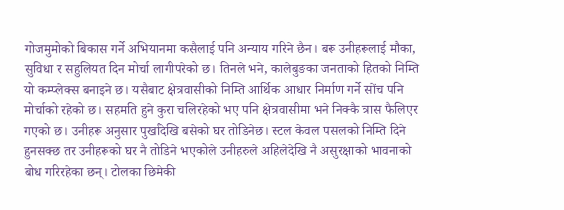गोजमुमोको बिकास गर्ने अभियानमा कसैलाई पनि अन्याय गरिने छैन। बरू उनीहरूलाई मौका, सुविधा र सहुलियत दिन मोर्चा लागीपरेको छ। तिनले भने, कालेबुङका जनताको हितको निम्ति यो कम्प्लेक्स बनाइने छ। यसैबाट क्षेत्रवासीको निम्ति आर्थिक आधार निर्माण गर्ने सोंच पनि मोर्चाको रहेको छ। सहमति हुने कुरा चलिरहेको भए पनि क्षेत्रवासीमा भने निक्कै त्रास फैलिएर गएको छ। उनीहरू अनुसार पुर्खादेखि बसेको घर तोडिनेछ। स्टल केवल पसलको निम्ति दिने हुनसक्छ तर उनीहरूको घर नै तोडिने भएकोले उनीहरुले अहिलेदेखि नै असुरक्षाको भावनाको बोध गरिरहेका छन्‌। टोलका छिमेकी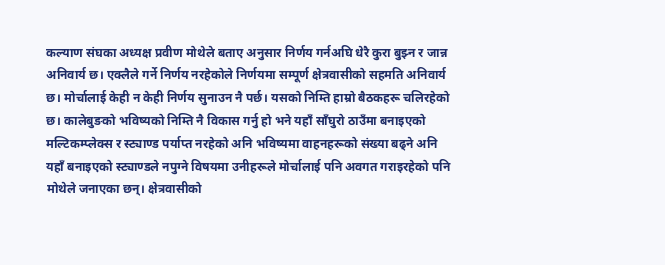कल्याण संघका अध्यक्ष प्रवीण मोथेले बताए अनुसार निर्णय गर्नअघि धेरै कुरा बुझ्न र जान्न अनिवार्य छ। एक्लैले गर्ने निर्णय नरहेकोले निर्णयमा सम्पूर्ण क्षेत्रवासीको सहमति अनिवार्य छ। मोर्चालाई केही न केही निर्णय सुनाउन नै पर्छ। यसको निम्ति हाम्रो बैठकहरू चलिरहेको छ। कालेबुङको भविष्यको निम्ति नै विकास गर्नु हो भने यहॉं सॉंघुरो ठाउँमा बनाइएको मल्टिकम्प्लेक्स र स्ट्याण्ड पर्याप्त नरहेको अनि भविष्यमा वाहनहरूको संख्या बढ्‌ने अनि यहॉं बनाइएको स्ट्याण्डले नपुग्ने विषयमा उनीहरूले मोर्चालाई पनि अवगत गराइरहेको पनि मोथेले जनाएका छन्‌। क्षेत्रवासीको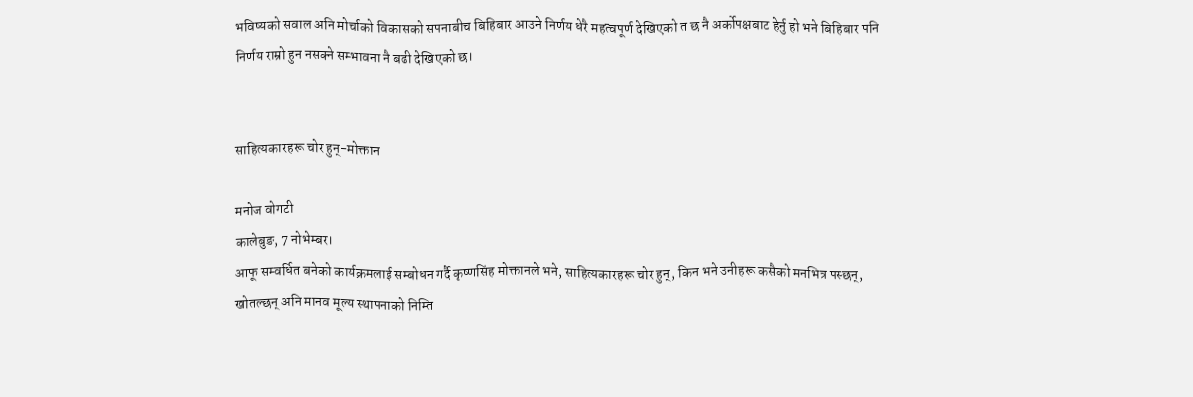भविष्यको सवाल अनि मोर्चाको विकासको सपनाबीच बिहिबार आउने निर्णय धेरै महत्वपूर्ण देखिएको त छ नै अर्कोपक्षबाट हेर्नु हो भने बिहिबार पनि निर्णय राम्रो हुन नसक्ने सम्भावना नै बढी देखिएको छ।


साहित्यकारहरू चोर हुन्‌-मोक्तान

मनोज वोगटी
कालेबुङ, 7 नोभेम्बर।
आफू सम्वर्धित बनेको कार्यक्रमलाई सम्बोधन गर्दै कृष्णसिंह मोक्तानले भने, साहित्यकारहरू चोर हुन्‌, किन भने उनीहरू कसैको मनभित्र पस्छन्‌, खोतल्छन्‌ अनि मानव मूल्य स्थापनाको निम्ति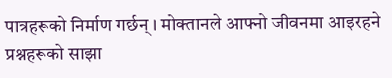पात्रहरूको निर्माण गर्छन्‌। मोक्तानले आफ्नो जीवनमा आइरहने प्रश्नहरूको साझा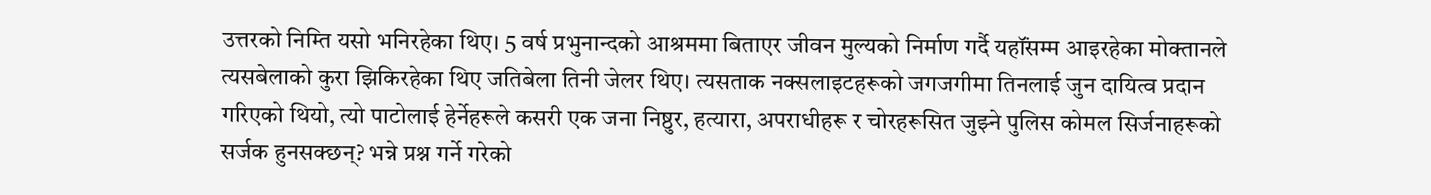उत्तरको निम्ति यसो भनिरहेका थिए। 5 वर्ष प्रभुनान्दको आश्रममा बिताएर जीवन मुल्यको निर्माण गर्दै यहॉंसम्म आइरहेका मोक्तानले त्यसबेलाको कुरा झिकिरहेका थिए जतिबेला तिनी जेलर थिए। त्यसताक नक्सलाइटहरूको जगजगीमा तिनलाई जुन दायित्व प्रदान गरिएको थियो, त्यो पाटोलाई हेर्नेहरूले कसरी एक जना निष्ठुर, हत्यारा, अपराधीहरू र चोरहरूसित जुझ्ने पुलिस कोमल सिर्जनाहरूको सर्जक हुनसक्छन्‌? भन्ने प्रश्न गर्ने गरेको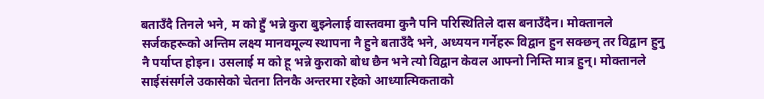बताउँदै तिनले भने, म को हुँ भन्ने कुरा बुझ्नेलाई वास्तवमा कुनै पनि परिस्थितिले दास बनाउँदैन। मोक्तानले सर्जकहरूको अन्तिम लक्ष्य मानवमूल्य स्थापना नै हुने बताउँदै भने, अध्ययन गर्नेहरू विद्वान हुन सक्छन्‌ तर विद्वान हुनु नै पर्याप्त होइन। उसलाई म को हू भन्ने कुराको बोध छैन भने त्यो विद्वान केवल आफ्नो निम्ति मात्र हुन्‌। मोक्तानले साईसंसर्गले उकासेको चेतना तिनकै अन्तरमा रहेको आध्यात्मिकताको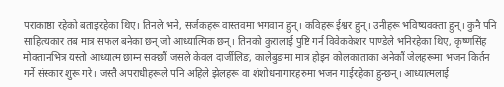पराकाष्ठा रहेको बताइरहेका थिए। तिनले भने, सर्जकहरू वास्तवमा भगवान हुन्‌। कविहरू ईश्वर हुन्‌। उनीहरू भविष्यवक्ता हुन्‌। कुनै पनि साहित्यकार तब मात्र सफल बनेका छन्‌ जो आध्यात्मिक छन्‌। तिनको कुरालाई पुष्टि गर्न विवेककेशर पाण्डेले भनिरहेका थिए, कृष्णसिंह मोक्तानभित्र यस्तो आध्यात्म छाम्न सक्छौं जसले केवल दार्जीलिङ, कालेबुङमा मात्र होइन कोलकाताका अनेकौं जेलहरूमा भजन किर्तन गर्ने संस्कार शुरू गरे। जस्तै अपराधीहरूले पनि अहिले झेलहरू वा शंशोधनागारहरुमा भजन गाईरहेका हुन्छन्‌। आध्यात्मलाई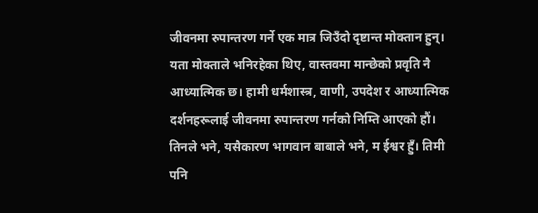जीवनमा रुपान्तरण गर्ने एक मात्र जिउँदो दृष्टान्त मोक्तान हुन्‌। यता मोक्ताले भनिरहेका थिए, वास्तवमा मान्छेको प्रवृति नै आध्यात्मिक छ। हामी धर्मशास्त्र, वाणी, उपदेश र आध्यात्मिक दर्शनहरूलाई जीवनमा रुपान्तरण गर्नको निम्ति आएको हौं। तिनले भने, यसैकारण भागवान बाबाले भने, म ईश्वर हुँ। तिमी पनि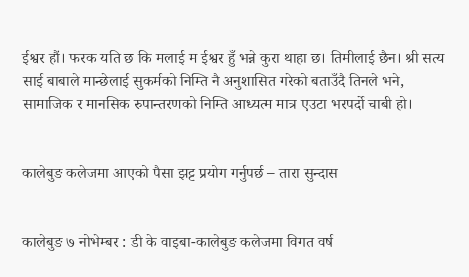ईश्वर हौं। फरक यति छ कि मलाई म ईश्वर हुँ भन्ने कुरा थाहा छ। तिमीलाई छैन। श्री सत्य साई बाबाले मान्छेलाई सुकर्मको निम्ति नै अनुशासित गरेको बताउँदै तिनले भने, सामाजिक र मानसिक रुपान्तरणको निम्ति आध्यत्म मात्र एउटा भरपर्दो चाबी हो।


कालेबुङ कलेजमा आएको पैसा झट्ट प्रयोग गर्नुपर्छ – तारा सुन्दास


कालेबुङ ७ नोभेम्बर : डी के वाइबा-कालेबुङ कलेजमा विगत वर्ष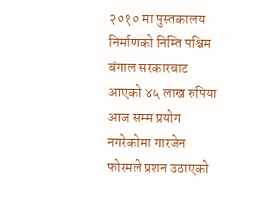२०१० मा पुस्तकालय निर्माणको निम्ति पश्चिम बंगाल सरकारबाट आएको ४५ लाख रुपिया आज सम्म प्रयोग नगरेकोमा गारजेन फोरमले प्रशन उठाएको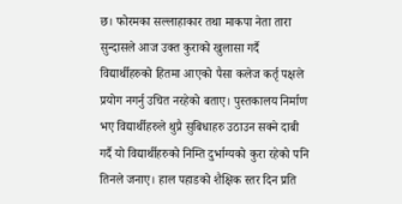छ। फोरमका सल्लाहाकार तथा माकपा नेता तारा सुन्दासले आज उक्त कुराको खुलासा गर्दै विद्यार्थीहरुको हितमा आएको पैसा कलेज कर्तृ पक्षले प्रयोग नगर्नु उचित नरहेको बताए। पुस्तकालय निर्माण भए विद्यार्थीहरुले थुप्रै सुबिधाहरु उठाउन सक्ने दाबी गर्दै यो विद्यार्थीहरुको निम्ति दुर्भाग्यको कुरा रहेको पनि तिनले जनाए। हाल पहाडको शैक्षिक स्तर दिन प्रति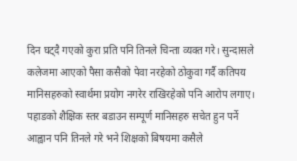दिन घट्दै गएको कुरा प्रति पनि तिनले चिन्ता व्यक्त गरे। सुन्दासले कलेजमा आएको पैसा कसैको पेवा नरहेको ठोकुवा गर्दै कतिपय मानिसहरुको स्वार्थमा प्रयोग नगरेर राखिरहेको पनि आरोप लगाए। पहाडको शैक्षिक स्तर बडाउन सम्पूर्ण मानिसहरु सचेत हुन पर्ने आह्वान पनि तिनले गरे भने शिक्षको बिषयमा कसैले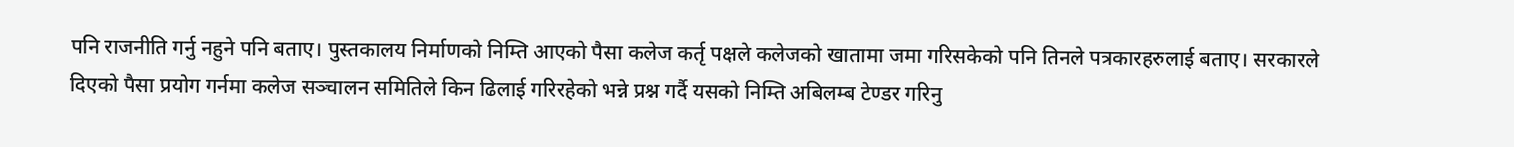पनि राजनीति गर्नु नहुने पनि बताए। पुस्तकालय निर्माणको निम्ति आएको पैसा कलेज कर्तृ पक्षले कलेजको खातामा जमा गरिसकेको पनि तिनले पत्रकारहरुलाई बताए। सरकारले दिएको पैसा प्रयोग गर्नमा कलेज सञ्चालन समितिले किन ढिलाई गरिरहेको भन्ने प्रश्न गर्दै यसको निम्ति अबिलम्ब टेण्डर गरिनु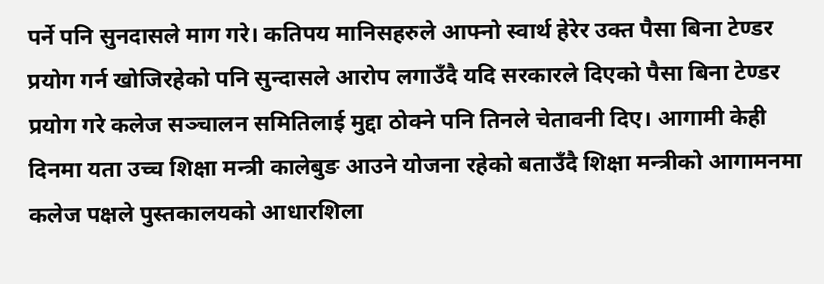पर्ने पनि सुनदासले माग गरे। कतिपय मानिसहरुले आफ्नो स्वार्थ हेरेर उक्त पैसा बिना टेण्डर प्रयोग गर्न खोजिरहेको पनि सुन्दासले आरोप लगाउँदै यदि सरकारले दिएको पैसा बिना टेण्डर प्रयोग गरे कलेज सञ्चालन समितिलाई मुद्दा ठोक्ने पनि तिनले चेतावनी दिए। आगामी केही दिनमा यता उच्च शिक्षा मन्त्री कालेबुङ आउने योजना रहेको बताउँदै शिक्षा मन्त्रीको आगामनमा कलेज पक्षले पुस्तकालयको आधारशिला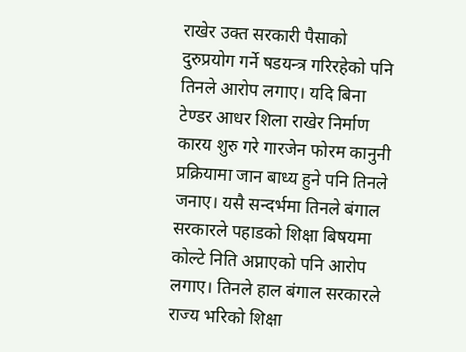राखेर उक्त सरकारी पैसाको दुरुप्रयोग गर्ने षडयन्त्र गरिरहेको पनि तिनले आरोप लगाए। यदि बिना टेण्डर आधर शिला राखेर निर्माण कारय शुरु गरे गारजेन फोरम कानुनी प्रक्रियामा जान बाध्य हुने पनि तिनले जनाए। यसै सन्दर्भमा तिनले बंगाल सरकारले पहाडको शिक्षा बिषयमा कोल्टे निति अप्नाएको पनि आरोप लगाए। तिनले हाल बंगाल सरकारले राज्य भरिको शिक्षा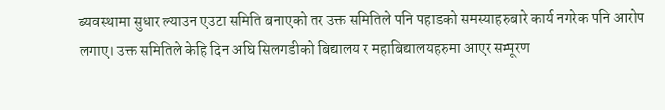ब्यवस्थामा सुधार ल्याउन एउटा समिति बनाएको तर उक्त समितिले पनि पहाडको समस्याहरुबारे कार्य नगरेक पनि आरोप लगाए। उक्त समितिले केहि दिन अघि सिलगडीको बिद्यालय र महाबिद्यालयहरुमा आएर सम्पूरण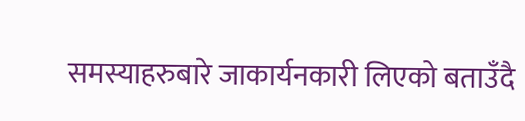समस्याहरुबारे जाकार्यनकारी लिएको बताउँदै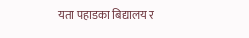यता पहाडका बिद्यालय र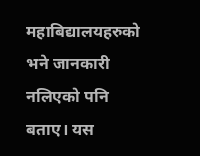महाबिद्यालयहरुको भने जानकारी नलिएको पनि बताए। यस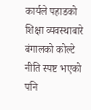कार्यले पहाडको शिक्षा व्यवस्थाबारे बंगालको कोल्टे नीति स्पष्ट भएको पनि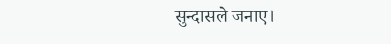सुन्दासले जनाए।